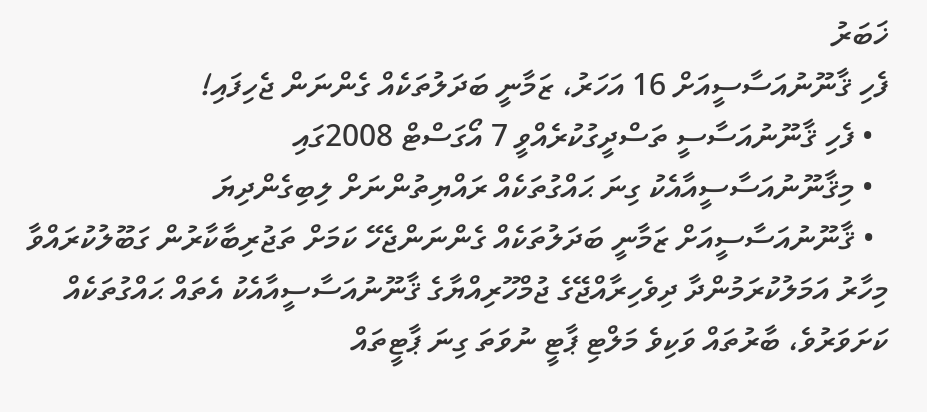ޚަބަރު
ފެހި ޤާނޫނުއަސާސީއަށް 16 އަހަރު، ޒަމާނީ ބަދަލުތަކެއް ގެންނަން ޖެހިފައި!
  • ފެހި ޤާނޫނުއަސާސީ ތަސްދީގުކުރެއްވީ 7 އޯގަސްޓް 2008ގައި
  • މިޤާނޫނުއަސާސީއާއެކު ގިނަ ޙައްގުތަކެއް ރައްޔިތުންނަށް ލިބިގެންދިޔަ
  • ޤާނޫނުއަސާސީއަށް ޒަމާނީ ބަދަލުތަކެއް ގެންނަންޖެހޭ ކަމަށް ތަޖުރިބާކާރުން ގަބޫލުކުރައްވާ
މިހާރު އަމަލުކުރަމުންދާ ދިވެހިރާއްޖޭގެ ޖުމްހޫރިއްޔާގެ ޤާނޫނުއަސާސީއާއެކު އެތައް ޙައްގުތަކެއް ކަށަވަރުވެ، ބާރުތައް ވަކިވެ މަލްޓި ޕާޓީ ނުވަތަ ގިނަ ޕާޓީތައް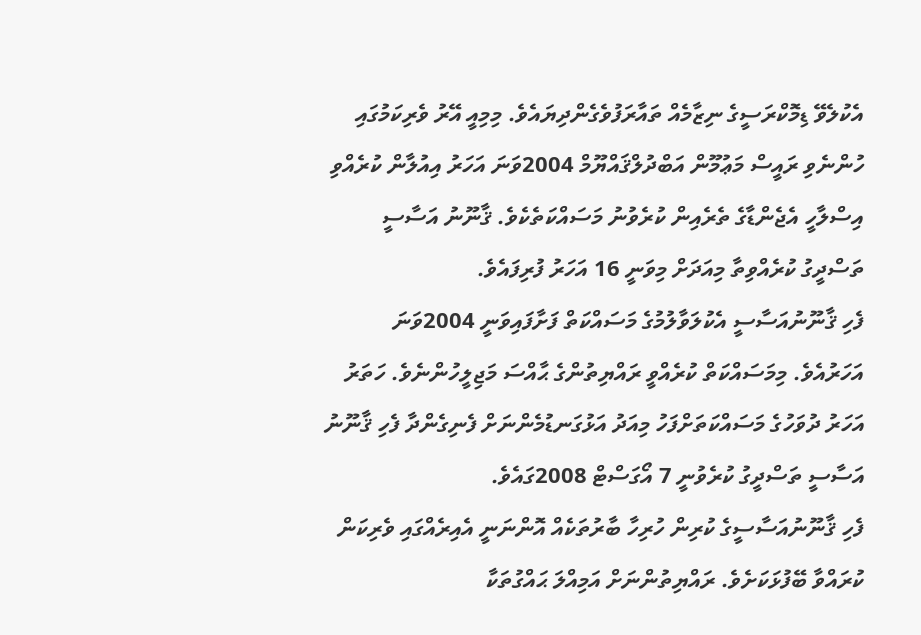އެކުލެވޭ ޑިމޮކްރަސީގެ ނިޒާމެއް ތައާރަފުވެގެންދިޔައެވެ. މިމިއީ އޭރު ވެރިކަމުގައި ހުންނެވި ރައީސް މަޢުމޫން އަބްދުލްޤައްޔޫމް 2004ވަނަ އަހަރު އިއުލާން ކުރެއްވި އިސްލާހީ އެޖެންޑާގެ ތެރެއިން ކުރެވުނު މަސައްކަތެކެވެ. ޤާނޫނު އަސާސީ ތަސްދީގު ކުރެއްވިތާ މިއަދަށް މިވަނީ 16 އަހަރު ފުރިފައެވެ.
ފެހި ޤާނޫނުއަސާސީ އެކުލަވާލުމުގެ މަސައްކަތް ފަށާފައިވަނީ 2004ވަނަ އަހަރުއެވެ. މިމަސައްކަތް ކުރެއްވީ ރައްޔިތުންގެ ޙާއްސަ މަޖިލީހުންނެވެ. ހަތަރު އަހަރު ދުވަހުގެ މަސައްކަތަށްފަހު މިއަދު އަޅުގަނޑުމެންނަށް ފެނިގެންދާ ފެހި ޤާނޫނު އަސާސީ ތަސްދީގު ކުރެވުނީ 7 އޯގަސްޓް 2008ގައެވެ.
ފެހި ޤާނޫނުއަސާސީގެ ކުރިން ހުރިހާ ބާރުތަކެއް އޮންނަނީ އެއިރެއްގައި ވެރިކަން ކުރައްވާ ބޭފުޅަކަށެވެ. ރައްޔިތުންނަށް އަމިއްލަ ޙައްގުތަކާ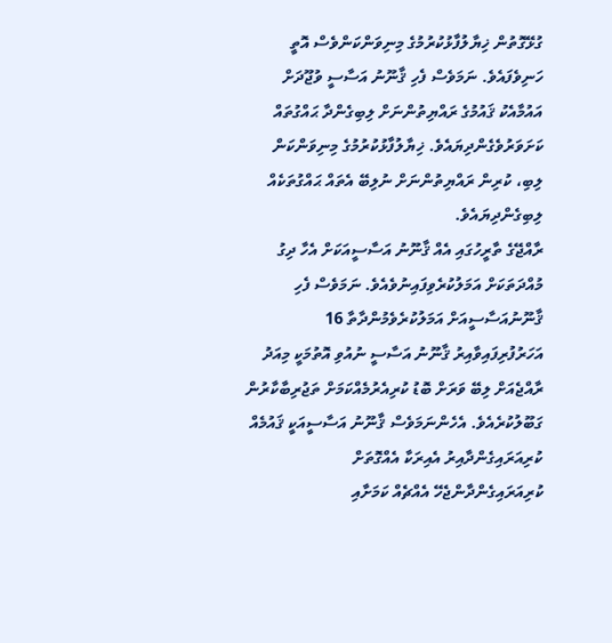ގުޅޭގޮތުން ޚިޔާލުފާޅުކުރުމުގެ މިނިވަންކަންވެސް އޮތީ ހަނިވެފައެވެ. ނަމަވެސް ފެހި ޤާނޫނު އަސާސީ ވުޖޫދަށް އައުމާއެކު ޤައުމުގެ ރައްޔިތުންނަށް ލިބިގެންދާ ޙައްގުތައް ކަށަވަރުވެގެންދިޔައެވެ. ޚިޔާލުފާޅުކުރުމުގެ މިނިވަންކަން ލިބި، ކުރިން ރައްޔިތުންނަށް ނުލިބޭ އެތައް ޙައްގުތަކެއް ލިބިގެންދިޔައެވެ.
ރާއްޖޭގެ ތާރީހުގައި އެއް ޤާނޫނު އަސާސީއަކަށް އެހާ ދިގު މުއްދަތަކަށް އަމަލުކުރެވިފައިނުވެއެވެ. ނަމަވެސް ފެހި ޤާނޫނުއަސާސީއަށް އަމަލުކުރެވެމުންދާތާ 16 އަހަރުފުރިފައިވާއިރު ޤާނޫނު އަސާސީ ނުއުވި އޮތުމަކީ މިއަދު ރާއްޖެއަށް ލިބޭ ވަރަށް ބޮޑު ކުރިއެރުމެއްކަމަށް ތަޖުރިބާކާރުން ގަބޫލުކުރެއެވެ. އެހެންނަމަވެސް ޤާނޫނު އަސާސީއަކީ ޤައުމެއް ކުރިއަރައިގެންދާއިރު އެއިރަކާ އެއްގޮތަށް ކުރިއަރައިގެންދާންޖެހޭ އެއްޗެއް ކަމަށާއި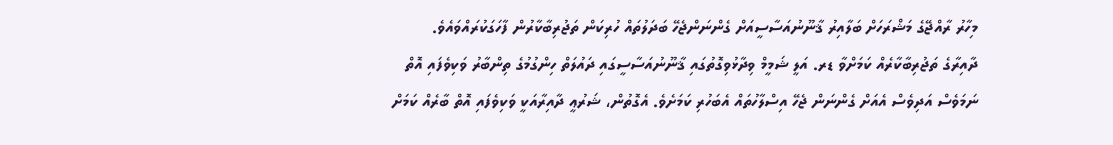މިހާރު ރާއްޖޭގެ މަޝްރަހަށް ބަލާއިރު ޤާނޫނުއަސާސީއަށް ގެންނަންޖެހޭ ބަދަލުތައް ހުރިކަން ތަޖުރިބާކާރުން ފާހަގަކުރައްވައެވެ.
ދާއިރާގެ ތަޖުރިބާކާރެއް ކަމަށްވާ ޑރ. އަލީ ޝަމީމް ވިދާޅުވިގޮތުގައި ޤާނޫނުއަސާސީގައި ދައުލަތް ހިންގުމުގެ ތިންބާރު ވަކިވެފައި އޮތް ނަމަވެސް އަދިވެސް އެއަށް ގެންނަން ޖެހޭ އިސްލާހުތައް އެބަހުރި ކަމަށެވެ. އެގޮތުން، ޝަރުޢީ ދާއިރާއަކީ ވަކިވެފައި އޮތް ބާރެއް ކަމަށް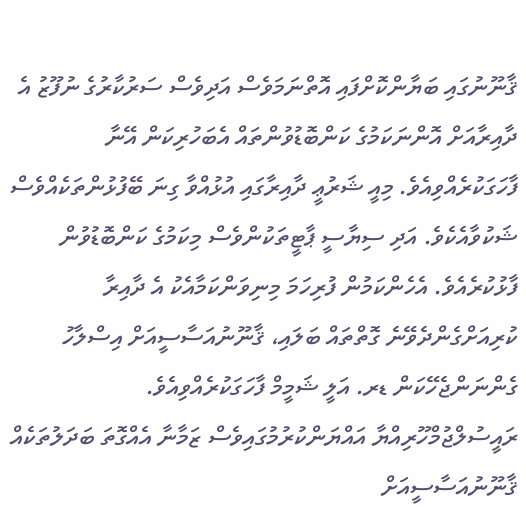ޤާނޫނުގައި ބަޔާންކޮށްފައި އޮތްނަމަވެސް އަދިވެސް ސަރުކާރުގެ ނުފޫޒު އެ ދާއިރާއަށް އޮންނަކަމުގެ ކަންބޮޑުވުންތައް އެބަހުރިކަން އޭނާ ފާހަގަކުރެއްވިއެވެ. މިއީ ޝަރުޢީ ދާއިރާގައި އުޅުއްވާ ގިނަ ބޭފުޅުންތަކެއްވެސް ޝަކުވާއެކެވެ. އަދި ސިޔާސީ ޕާޓީތަކުންވެސް މިކަމުގެ ކަންބޮޑުވުން ފާޅުކުރެއެވެ. އެހެންކަމުން ފުރިހަމަ މިނިވަންކަމާއެކު އެ ދާއިރާ ކުރިއަށްގެންދެވޭނެ ގޮތްތައް ބަލައި، ޤާނޫނުއަސާސީއަށް އިސްލާހު ގެންނަންޖެހޭކަން ޑރ. އަލީ ޝަމީމް ފާހަގަކުރެއްވިއެވެ.
ރައީސުލްޖުމްހޫރިއްޔާ އައްޔަންކުރުމުގައިވެސް ޒަމާނާ އެއްގޮތަ ބަދަލުތަކެއް ޤާނޫނުއަސާސީއަށް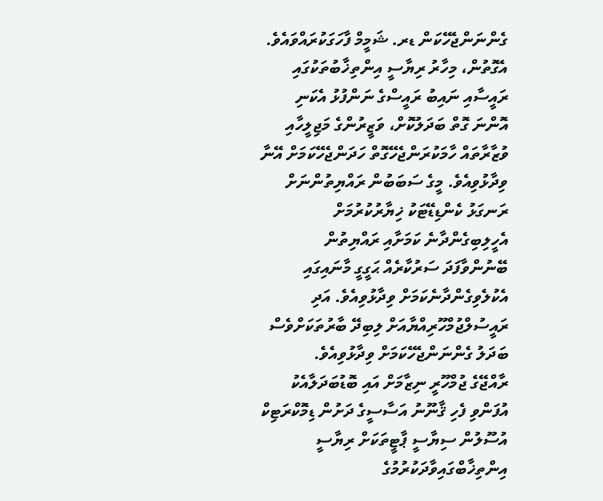ގެންނަންޖެހޭކަން ޑރ. ޝަމީމް ފާހަގަކުރައްވައެވެ. އެގޮތުން، މިހާރު ރިޔާސީ އިންތިޚާބުތަކުގައި ރައީސާއި ނައިބު ރައީސްގެ ނަންފުޅު އެކަނި އޮންނަ ގޮތް ބަދަލުކޮށް، ވަޒީރުންގެ މަޖިލީހާއި ވުޒާރާތައް ހާމަކުރަންޖެހޭގޮތް ހަދަންޖެހޭކަމަށް އޭނާ ވިދާޅުވިއެވެ. މީގެ ސަބަބުން ރައްޔިތުންނަށް ރަނގަޅު ކެންޑިޑޭޓަކު ޚިޔާރުކުރުމަށް އެހީލިބިގެންދާނެ ކަމަށާއި ރައްޔިތުން ބޭނުންވާފަދަ ސަރުކާރެއް ޙަގީގީ މާނައިގައި އެކުލެވިގެންދާނެކަމަށް ވިދާޅުވިއެވެ. އަދި ރައީސުލްޖުމްހޫރިއްޔާއަށް ލިބިދޭ ބާރުތަކަށްވެސް ބަދަލު ގެންނަންޖެހޭކަމަށް ވިދާޅުވިއެވެ.
ރާއްޖޭގެ ޖުމްހޫރީ ނިޒާމަށް އައި ބޮޑުބަދަލާއެކު އުފަންވި ފެހި ޤާނޫނު އަސާސީގެ ދަށުން ޑިމޮކްރަޓިކް އުސޫލުން ސިޔާސީ ޕާޓީތަކަށް ރިޔާސީ އިންތިޚާބްގައިވާދަކުރުމުގެ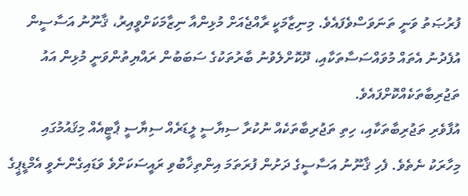ފުރުޞަތު ވަނީ ތަނަވަސްވެފައެވެ. މިނިޒާމަކީ ރާއްޖެއަށް މުޅިންއާ ނިޒާމަކަށްވީއިރު، ޤާނޫނު އަސާސީން އުފެދުނު އެތައް މުވައްސަސާތަކާއި، ދޫކޮށްލެވުނު ބާރުތަކުގެ ސަބަބުން ރައްޔިތުންވަނީ މުޅިން އައު ތަޖުރިބާތަކެއްކޮށްފައެވެ.
އުފާވެރި ތަޖުރިބާތަކާއި، ހިތި ތަޖުރިބާތަކެއް ނުކުރާ ސިޔާސީ ލީޑަރެއް ސިޔާސީ ޕާޓީއެއް މިޤައުމުގައި މިހާރަކު ނެތެވެ. ފެހި ޤާނޫނު އަސާސީގެ ދަށުން ފުރަތަމަ އިންތިޚާބުވި ރައީސަކަށްވެ ވަޑައިގެންނެވީ އެމްޑީޕީގެ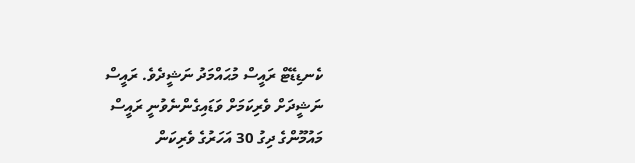ކެނޑިޑޭޓް ރައީސް މުޙައްމަދު ނަޝީދެވެ. ރައީސް ނަޝީދަށް ވެރިކަމަށް ވަޑައިގެންނެވުނީ ރައީސް މައުމޫންގެ ދިގު 30 އަހަރުގެ ވެރިކަން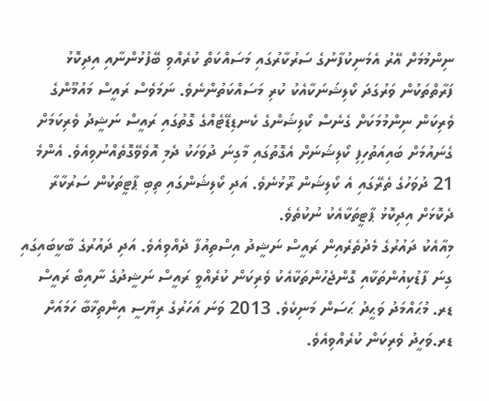ނިންމުމަށް އޭރު އެމަނިކުފާނުގެ ސަރުކާރުގައި މަސައްކަތް ކުރެއްވި ބޭފުޅުންނާއި އިދިކޮޅު ފަރާތްތަކުން ވަރުގަދަ ކޯލިޝަނަކާއެކު ކުރި މަސައްކަތުންނެވެ. ނަމަވެސް ރައީސް މައުމޫންގެ ވެރިކަން ނިންމުމަކަށް ގެނެސް ކޯލިޝަންގެ ކެނޑިޑޭޓެއްގެ ގޮތުގައި ރައީސް ނަޝީދު ވެރިކަމަށް ގެނައުމަށް ބައިއަތުހިފި ކޯލިޝަނަށް އެގޮތުގައި މާގިނަ ދުވަހަކު ދެމި އޮވެވޭގޮތެއްނުވިއެވެ. އެންމެ 21 ދުވަހުގެ ތެރޭގައި އެ ކޯލިޝަން ރޫޅުނެވެ. އަދި ކޯލިޝަންގައި ތިބި ޕާޓީތަކުން ސަރުކާރާ ދެކޮޅަށް އިދިކޮޅު ޕާޓީތަކާއެކު ނުކުތެވެ.
މިއާއެކު ދައުރުގެ މެދުތެރެއިން ރައީސް ނަޝީދު އިސްތިއުފާ ދެއްވިއެވެ. އަދި ދައުރުގެ ބާކީބައިގައި ގިނަ ފާޑުކިއުންތަކާއި ގޮންޖެހުންތަކާއެކު ވެރިކަން ކުރެއްވީ ރައީސް ނަޝީދުގެ ނާއިބް ރައީސް ޑރ. މުޙައްމަދު ވަޙީދު ޙަސަން މަނިކެވެ. 2013 ވަނަ އަހަރުގެ ރިޔާސީ އިންތިޚާބާ ހަމައަށް ޑރ.ވަހީދު ވެރިކަން ކުރެއްވިއެވެ.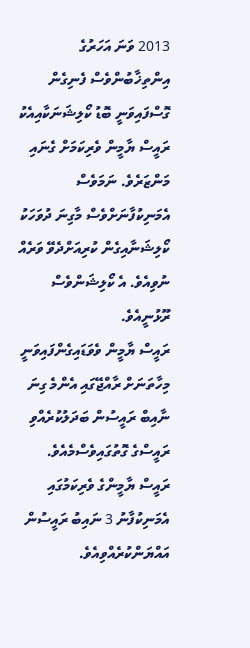2013 ވަނަ އަހަރުގެ އިންތިޚާބުންވެސް ފެނިގެން ގޮސްފައިވަނީ ބޮޑު ކޯލިޝަނަކާއިއެކު ރައީސް ޔާމީން ވެރިކަމަށް ގެނައި މަންޒަރެވެ. ނަމަވެސް އެމަނިކުފާނަށްވެސް މާގިނަ ދުވަހަކު ކޯލިޝަނާއިގެން ކުރިއަށްދެވޭ ވަރެއް ނުވިއެވެ. އެ ކޯލިޝަންވެސް ރޫޅުނީއެވެ.
ރައީސް ޔާމީން ވެވަޑައިގެންފައިވަނީ މިހާތަނަށް ރާއްޖޭގައި އެންމެ ގިނަ ނާއިބް ރައީސުން ބަދަލުކުރެއްވި ރައީސްގެ ގޮތުގައިވެސްމެއެވެ. ރައީސް ޔާމީންގެ ވެރިކަމުގައި އެމަނިކުފާނު 3 ނައިބު ރައީސުން އައްޔަންކުރެއްވިއެވެ.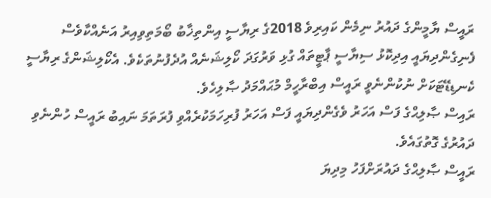ރައީސް ޔާމީންގެ ދައުރު ނިމެން ކައިރިވެ 2018ގެ ރިޔާސީ އިންތިޚާބު ބޯމަތިވިއިރު އަނެއްކާވެސް ފެނިގެންދިޔައީ އިދިކޮޅު ސިޔާސީ ޕާޓީތައް ގުޅި ވަރުގަދަ ކޯލިޝަނެއް އުދެފުނުތަކެވެ. އެކޯލިޝަންގެ ރިޔާސީ ކެނޑިޑޭޓަކަށް ނުކުންނެވީ ރައީސް އިބްރާހީމް މުޙައްމަދު ޞާލިހެވެ.
ރައިސް ޞާލިޙްގެ ފަސް އަހަރު ވެގެންދިޔައީ ފަސް އަހަރު ފުރިހަމަކުރެއްވި ފުރަތަމަ ނައިބު ރައީސް ހުންނެވި ދައުރުގެ ގޮތުގައެވެ.
ރައީސް ޞާލިޙްގެ ދައުރަށްފަހު މިދިޔަ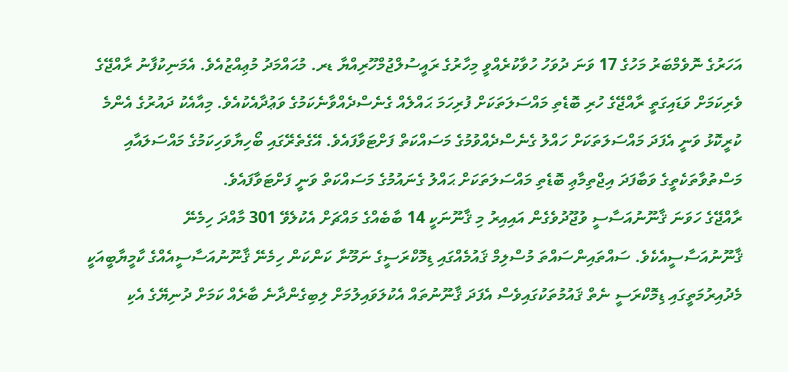އަހަރުގެ ނޮވެމްބަރު މަހުގެ 17 ވަނަ ދުވަހު ހުވާކުރެއްވީ މިހާރުގެ ރައީސުލްޖުމްހޫރިއްޔާ ޑރ. މުޙައްމަދު މުޢިއްޒުއެވެ. އެމަނިކުފާނު ރާއްޖޭގެ ވެރިކަމަށް ވަޑައިގަތީ ރާއްޖޭގެ ހުރި ބޮޑެތި މައްސަލަތަކަށް ފުރިހަމަ ޙައްލެއް ގެނެސްދެއްވާނެކަމުގެ ވަޢުދާއެކުއެވެ. މިއާއެކު ދައުރުގެ އެންމެ ކުރީކޮޅު ވަނީ އެފަދަ މައްސަލަތަކަށް ހައްލު ގެނެސްދެއްވުމުގެ މަސައްކަތް ފަށްޓަވާފައެވެ. އޭގެތެރޭގައި ބޯހިޔާވަހިކަމުގެ މައްސަލައާއި މަސްތުވާތަކެތީގެ ވަބާފަދަ އިޖްތިމާޢި ބޮޑެތި މައްސަލަތަކަށް ޙައްލު ގެނައުމުގެ މަސައްކަތް ވަނީ ފަށްޓަވާފައެވެ.
ރާއްޖޭގެ ހަވަނަ ޤާނޫނުއަސާސީ ވުޖޫދުވެގެން އައިއިރު މި ޤާނޫނަކީ 14 ބާބެއްގެ މައްޗަށް އެކުލެވޭ 301 މާއްދަ ހިމެނޭ ޤާނޫނުއަސާސީއެކެވެ. ސައްތައިންސައްތަ މުސްލިމް ޤައުމެއްގައި ޑިމޮކްރަސީގެ ނަމޫނާ ކަންކަން ހިމެނޭ ޤާނޫނުއަސާސީއެއްގެ ކާމީޔާބީއަކީ މެދުއިރުމަތީގައި ޑިމޮކްރަސީ ނެތް ޤައުމުތަކުގައިވެސް އެފަދަ ޤާނޫނުތައް އެކުލަވައިލުމަށް ލިބިގެންދާނެ ބާރެއް ކަމަށް ދުނިޔޭގެ އެކި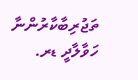ތަޖުރިބާކާރުންނާ ހަވާލާދީ ޑރ.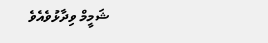ޝަމީމް ވިދާޅުވެއެވެ